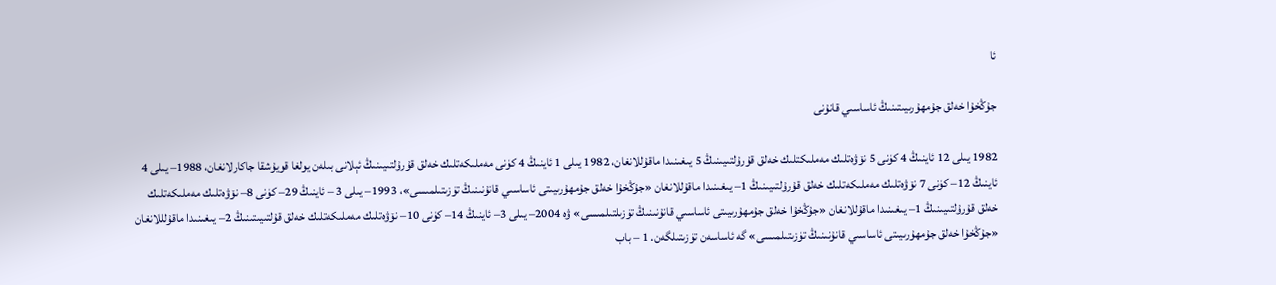ئا

جۇڭخۇا خەلق جۇمھۇرىيىتىنىڭ ئاساسىي قانۇنى

1982 يىلى 12 ئاينىڭ 4 كۈنى 5 نۆۋەتلىك مەملىكتلىك خەلق قۇرۇلتىيىنىڭ 5 يىغىنىدا ماقۇللانغان، 1982 يىلى 1 ئاينىڭ 4 كۈنى مەملىكەتلىك خەلق قۇرۇلتىيىنىڭ ئېلانى بىلەن يولغا قويۇشقا جاكارلانغان، 1988– يىلى 4 ئاينىڭ 12– كۈنى 7 نۆۋەتلىك مەملىكەتلىك خەلق قۇرۇلتىيىنىڭ 1– يىغىنىدا ماقۇللانغان «جۇڭخۇا خەلق جۇمھۇرىيىتى ئاساسىي قانۇنىنىڭ تۈزىتىلمىسى»، 1993– يىلى 3 – ئاينىڭ 29– كۈنى 8– نۆۋەتلىك مەملىكەتلىك خەلق قۇرۇلتىيىنىڭ 1– يىغىنىدا ماقۇللانغان «جۇڭخۇا خەلق جۇمھۇرىيىتى ئاساسىي قانۇنىنىڭ تۈزىلتىلمىسى» ۋە 2004– يىلى 3– ئاينىڭ 14– كۈنى 10– نۆۋەتلىك مەملىكەتلىك خەلق قۇلتىيىتىنىڭ 2– يىغىنىدا ماقۇلللانغان «جۇڭخۇا خەلق جۇمھۇرىيىتى ئاساسىي قانۇنىنىڭ تۈزىتىلمىسى» گە ئاساسەن تۈزىتىلگەن. 1 – باب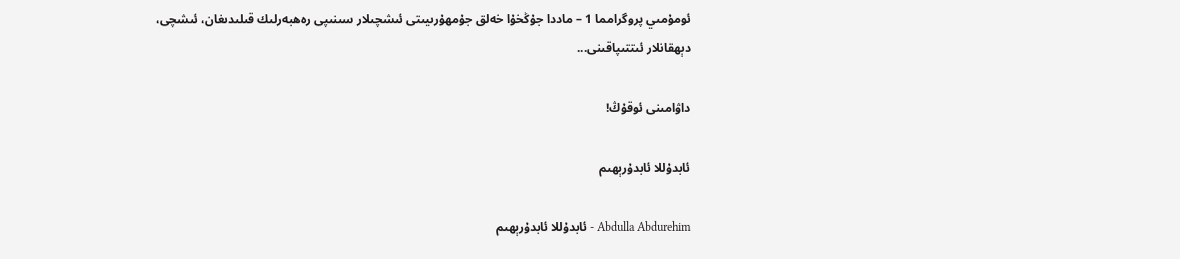ئومۇمىي پروگرامما 1 – ماددا جۇڭخۇا خەلق جۇمھۇرىيىتى ئىشچىلار سىنىپى رەھبەرلىك قىلىدىغان، ئىشچى، دېھقانلار ئىتتىپاقىنى...

داۋامىنى ئوقۇڭ!

ئابدۇللا ئابدۇرېھىم

Abdulla Abdurehim - ئابدۇللا ئابدۇرېھىم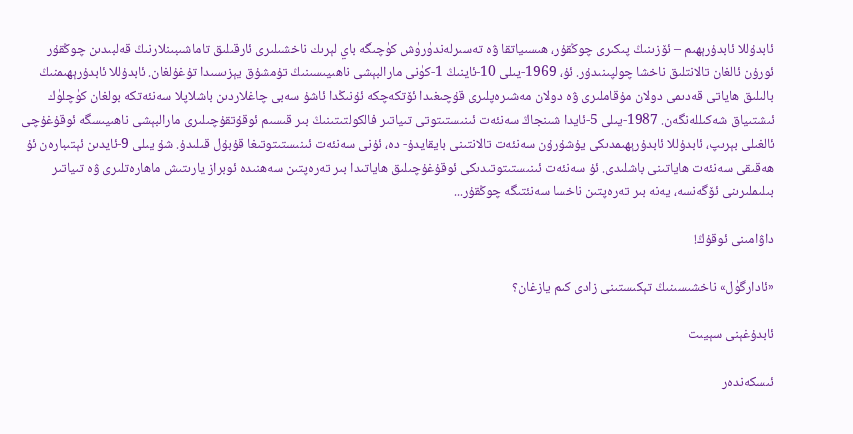ئابدۇللا ئابدۇرېھىم – ئۆزىنىڭ پىكىرى چوڭقۇر، ھىسىياتقا ۋە تەسىرلەندۈرۈش كۈچىگە باي لېرىك ناخشىلىرى ئارقىلىق تاماشىبىنلارنىڭ قەلبىدىن چوڭقۇر ئورۇن ئالغان تالانتلىق ناخشا چولپىنىدۇر. ئۇ، 1969-يىلى 10-ئاينىڭ 1-كۈنى مارالبېشى ناھىيىسىنىڭ تۇمشۇق يېزىسىدا تۇغۇلغان. ئابدۇللا ئابدۇرېھىمنىڭ بالىلىق ھاياتى قەدىمى دولان مۇقاملىرى ۋە دولان مەشىرەپلىرى قۇچىغىدا ئۆتكەچكە ئۇنىڭدا ئاشۇ سەبى چاغلاردىن باشلاپلا سەنئەتكە بولغان كۈچلۈك ئىشتىياق شەكىللەنگەن. 1987-يىلى 5-ئايدا شىنجاڭ سەنئەت ئىنىستىتوتى تىياتىر فالكولتىتىنىڭ بىر قىسىم ئوقۇتقۇچىلىرى مارالبېشى ناھىيىسگە ئوقۇغۇچى ئالغىلى بېرىپ، ئابدۇللا ئابدۇرېھىمدىكى يۇشۇرۇن سەنئەت تالانتىنى بايقايدۇ- دە، ئۇنى سەنئەت ئىنىستىتوتىغا قۇبۇل قىلىدۇ. شۇ يىلى 9-ئايدىن ئېتىبارەن ئۇ ھەقىقى سەنئەت ھاياتىنى باشلىدى. ئۇ سەنئەت ئىنىستىتوتىدىكى ئوقۇغۇچىلىق ھاياتىدا بىر تەرەپتىن سەھنىدە ئوبراز يارىتىش ماھارەتلىرى ۋە تىياتىر بىلىملىرىنى ئۆگەنسە، يەنە بىر تەرەپتىن ناخسا سەنئتىگە چوڭقۇر...

داۋامىنى ئوقۇڭ!

«ئادارگۈل» ناخشىسىنىڭ تېكىستىنى زادى كىم يازغان؟

ئابدۇغېنى سېيىت

ئىسكەندەر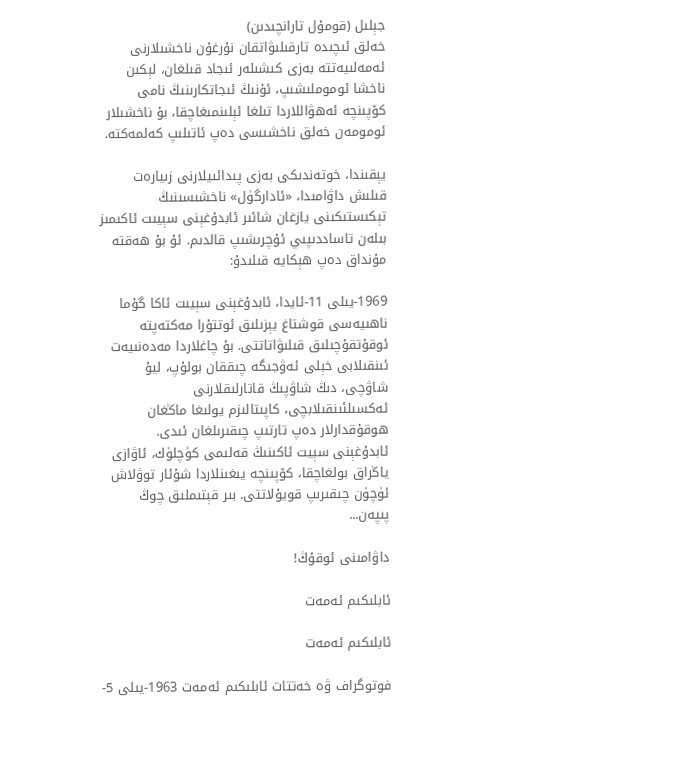جېلىل (قومۇل تارانچىدىن)
خەلق ئىچىدە تارقىلىۋاتقان نۇرغۇن ناخشىلارنى ئەمەلىيەتتە بەزى كىشىلەر ئىجاد قىلغان، لېكىن ناخشا ئوموملىشىپ، ئۇنىڭ ئىجاتكارىنىڭ نامى كۆپىنچە ئەھۋاللاردا تىلغا ئېلىنمىغاچقا، بۇ ناخشىلار ئومومەن خەلق ناخشىسى دەپ ئاتىلىپ كەلمەكتە.

يېقىندا، خوتەندىكى بەزى پىدائىيلارنى زىيارەت قىلىش داۋامىدا، «ئادارگۈل» ناخشىسىنىڭ تېكىستىكىنى يازغان شائىر ئابدۇغېنى سېيىت ئاكىمىز بىلەن تاساددىپىي ئۇچرىشىپ قالدىم. ئۇ بۇ ھەقتە مۇنداق دەپ ھېكايە قىلىدۇ:

1969-يىلى 11-ئايدا، ئابدۇغېنى سېيىت ئاكا گۇما ناھىيەسى قوشتاغ يېزىلىق ئوتتۇرا مەكتەپتە ئوقۇتقۇچىلىق قىلىۋاتاتتى. بۇ چاغلاردا مەدەنىيەت ئىنقىلابى خېلى ئەۋجىگە چىققان بولۇپ، ليۇ شاۋچى، دىڭ شاۋپىڭ قاتارلىقلارنى ئەكسىلئىنقىلابچى، كاپىتالىزم يولىغا ماڭغان ھوقۇقدارلار دەپ تارتىپ چىقىرىلغان ئىدى. ئابدۇغېنى سېيت ئاكىنىڭ قەلىمى كۈچلۈك، ئاۋازى ياڭراق بولغاچقا، كۆپىنچە يىغىنلاردا شۇئار توۋلاش ئۈچۈن چىقىرىپ قويۇلاتتى. بىر قېتىملىق چوڭ پىپەن...

داۋامىنى ئوقۇڭ!

ئابلىكىم ئەمەت

ئابلىكىم ئەمەت

فوتوگراف ۋە خەتتات ئابلىكىم ئەمەت 1963-يىلى 5-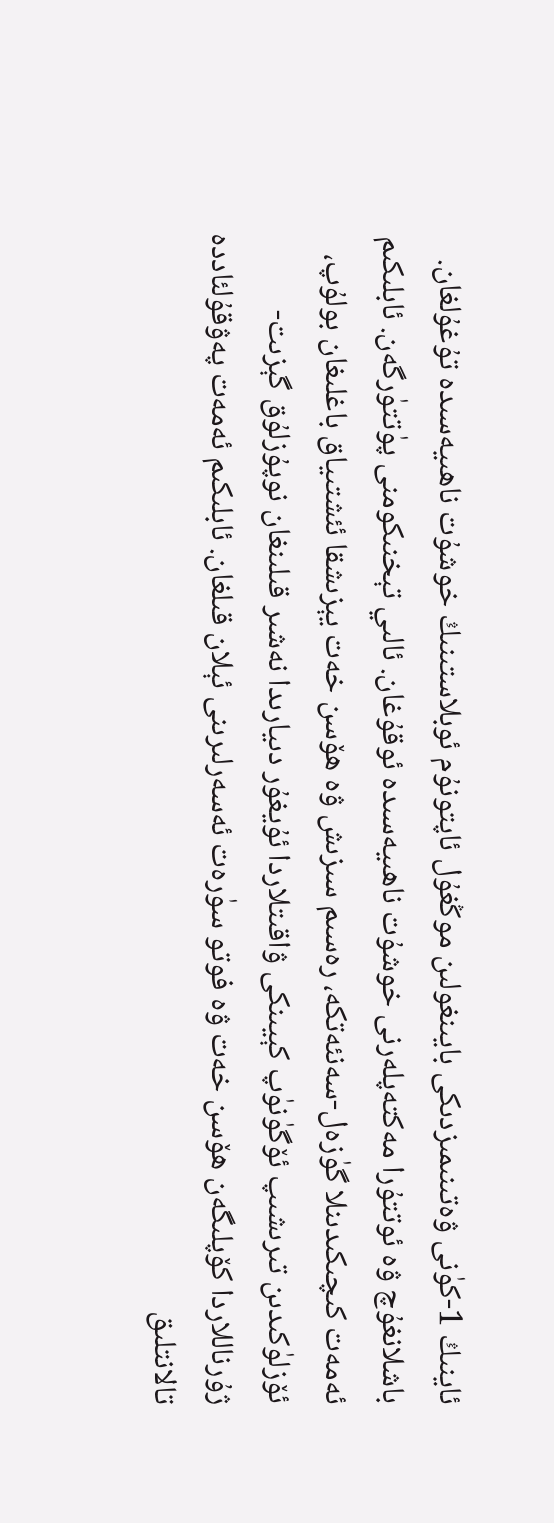ئاينىڭ 1-كۈنى ۋەتىنىمىزدىكى بايىنغولىن موڭغۇل ئاپتونۇم ئوبلاستىنىڭ خوشۇت ناھىيەسىدە تۇغۇلغان. باشلانغۇچ ۋە ئوتتۇرا مەكتەپلەرنى خوشۇت ناھىيەسىدە ئوقۇغان. ئالىي تېخنىكومنى پۈتتۈرگەن. ئابلىكىم ئەمەت كىچىكىدىنلا گۈزەل-سەنئەتكە، رەسىم سىزىش ۋە ھۆسن خەت يېزىشقا ئئشتىياق باغلىغان بولۇپ، ئۆزلۈكىدىن تىرىشىپ ئۆگۈنۈپ كېيىنكى ۋاقىتلاردا ئۇيغۇر دىيارىدا نەشىر قىلىنغان نوپۇزلۇق گېزىت-ژۇرناللاردا كۆپلىگەن ھۆسن خەت ۋە فوتو سۈرەت ئەسەرلىرىنى ئېلان قىلغان. ئابلىكىم ئەمەت پەۋقۇلئاددە تالانتلىق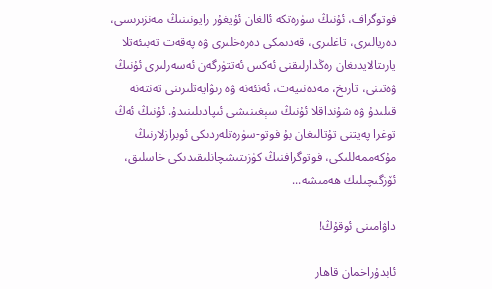فوتوگراف، ئۇنىڭ سۈرەتكە ئالغان ئۇيغۇر رايونىنىڭ مەنزىرىسى، دەريالىرى، تاغلىرى، قەدىمكى دەرەخلىرى ۋە پەقەت تەبىئەتلا يارىتالايدىغان رەڭدارلىقنى ئەكس ئەتتۈرگەن ئەسەرلىرى ئۇنىڭ ۋەتىنى، تارىخ، مەدەنىيەت، ئەنئەنە ۋە رىۋايەتلىرىنى تەنتەنە قىلىدۇ ۋە شۇنداقلا ئۇنىڭ سېغىنىشى ئىپادىلىنىدۇ. ئۇنىڭ ئەڭ توغرا پەيتنى تۇتالىغان بۇ فوتو-سۈرەتلەردىكى ئوبرازلارنىڭ مۇكەممەللىكى، فوتوگرافنىڭ كۈزىتىشچانلىقىدىكى خاسلىق، ئۆزگىچىلىك ھەمىشە...

داۋامىنى ئوقۇڭ!

ئابدۇراخمان قاھار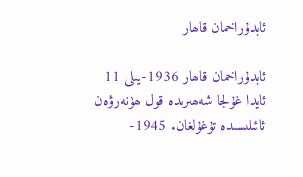ئابدۇراخمان قاھار

ئابدۇراخمان قاھار 1936-يىلى 11 ئايدا غۇلجا شەھىرىدە قول ھۈنەرۋەن ئائىلىسىدە تۇغۇلغان. 1945-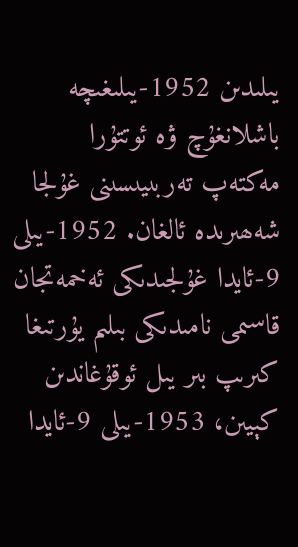يىلىدىن 1952-يىلىغىچە باشلانغۇچ ۋە ئوتتۇرا مەكتەپ تەربىيىسىنى غۇلجا شەھىرىدە ئالغان. 1952-يىلى 9-ئايدا غۇلجىدىكى ئەخمەتجان قاسىمى نامىدىكى بىلىم يۇرتىغا كىرىپ بىر يىل ئوقۇغاندىن كېيىن، 1953-يىلى 9-ئايدا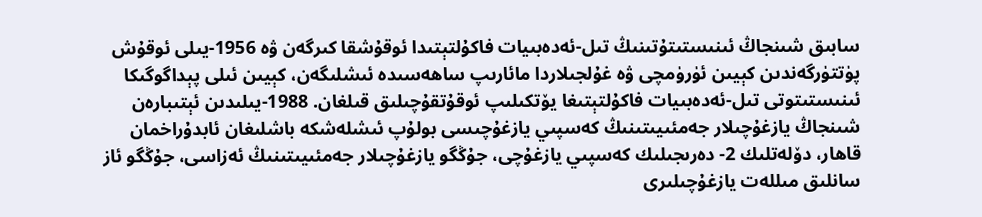سابىق شىنجاڭ ئىنىستىتۇتىنىڭ تىل-ئەدەبىيات فاكۇلتېتىدا ئوقۇشقا كىرگەن ۋە 1956-يىلى ئوقۇش پۈتتۈرگەندىن كېيىن ئۈرۈمچى ۋە غۇلجىلاردا مائارىپ ساھەسىدە ئىشلىگەن، كېيىن ئىلى پېداگوگىكا ئىنىستىتوتى تىل-ئەدەبىيات فاكۇلتېتىغا يۆتكىلىپ ئوقۇتقۇچىلىق قىلغان. 1988-يىلىدىن ئېتىبارەن شىنجاڭ يازغۇچىلار جەمئىيىتىنىڭ كەسپىي يازغۇچىسى بولۇپ ئىشلەشكە باشلىغان ئابدۇراخمان قاھار، دۆلەتلىك 2- دەرىجىلىك كەسپىي يازغۇچى، جۇڭگو يازغۇچىلار جەمئىيىتىنىڭ ئەزاسى، جۇڭگو ئاز سانلىق مىللەت يازغۇچىلىرى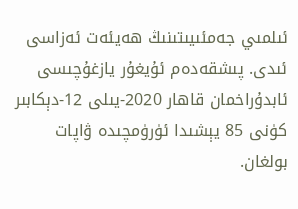ئىلمىي جەمئىيىتىنىڭ ھەيئەت ئەزاسى ئىدى. پىشقەدەم ئۇيغۇر يازغۇچىسى ئابدۇراخمان قاھار 2020-يىلى 12-دېكابىر كۈنى 85 يېشىدا ئۈرۈمچىدە ۋاپات بولغان.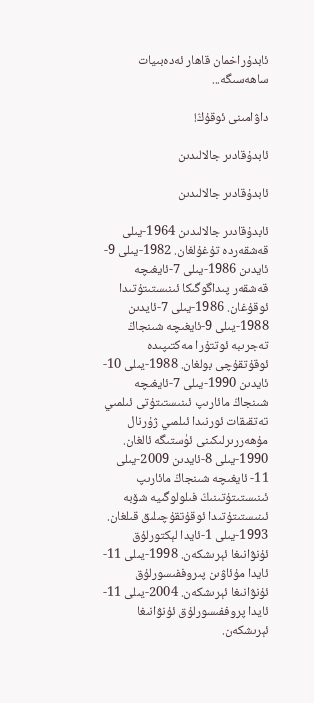ئابدۇراخمان قاھار ئەدەبىيات ساھەسىگە...

داۋامىنى ئوقۇڭ!

ئابدۇقادىر جالالىدىن

ئابدۇقادىر جالالىدىن

ئابدۇقادىر جالالىدىن 1964-يىلى قەشقەردە تۇغۇلغان. 1982-يىلى 9-ئايدىن 1986-يىلى 7-ئايغىچە قەشقەر پىداگوگىكا ئىنىستىتۇتىدا ئوقۇغان. 1986-يىلى 7-ئايدىن 1988-يىلى 9-ئايغىچە شىنجاڭ تەجرىبە ئوتتۇرا مەكتىپىدە ئوقۇتقۇچى بولغان. 1988-يىلى 10-ئايدىن 1990-يىلى 7-ئايغىچە شىنجاڭ مائارىپ ئىنىستىتۇتى ئىلمىي تەتقىقات ئورنىدا ئىلمىي ژۇرنال مۇھەررىرلىكىنى ئۈستىگە ئالغان. 1990-يىلى 8-ئايدىن 2009-يىلى 11- ئايغىچە شىنجاڭ مائارىپ ئىنىستىتۇتىنىڭ فىلولوگىيە شۆبە ئىنىستىتۇتىدا ئوقۇتقۇچىلىق قىلغان. 1993-يىلى 1-ئايدا لېكتورلۇق ئۇنۋانىغا ئېرىشكەن. 1998-يىلى 11-ئايدا مۇئاۋىن پىروففىسورلۇق ئۇنۋانىغا ئېرىشكەن. 2004-يىلى 11-ئايدا پروففىسورلۇق ئۇنۋانىغا ئېرىشكەن.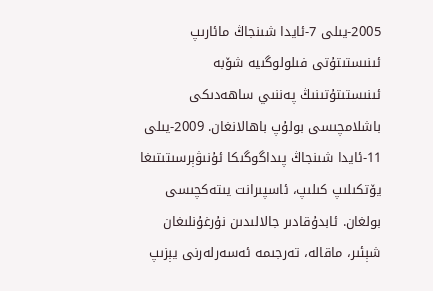2005-يىلى 7-ئايدا شىنجاڭ مائارىپ ئىنىستىتۇتى فىلولوگىيە شۆبە ئىنىستىتۇتىنىڭ پەننىي ساھەدىكى باشلامچىسى بولۇپ باھالانغان. 2009-يىلى 11-ئايدا شىنجاڭ پىداگوگىكا ئۇنىۋېرسىتىتىغا يۆتكىلىپ كىلىپ، ئاسپىرانت يىتەكچىسى بولغان. ئابدۇقادىر جالالىدىن نۇرغۇنلىغان شېئىر، ماقالە، تەرجىمە ئەسەرلەرنى يېزىپ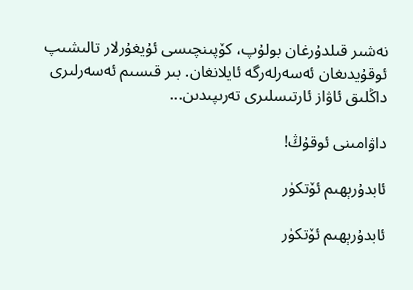نەشىر قىلدۇرغان بولۇپ، كۆپىنچىسى ئۇيغۇرلار تالىشىپ ئوقۇيدىغان ئەسەرلەرگە ئايلانغان. بىر قىسىم ئەسەرلىرى داڭلىق ئاۋاز ئارتىسلىرى تەرىپىدىن...

داۋامىنى ئوقۇڭ!

ئابدۇرېھىم ئۆتكۈر

ئابدۇرېھىم ئۆتكۈر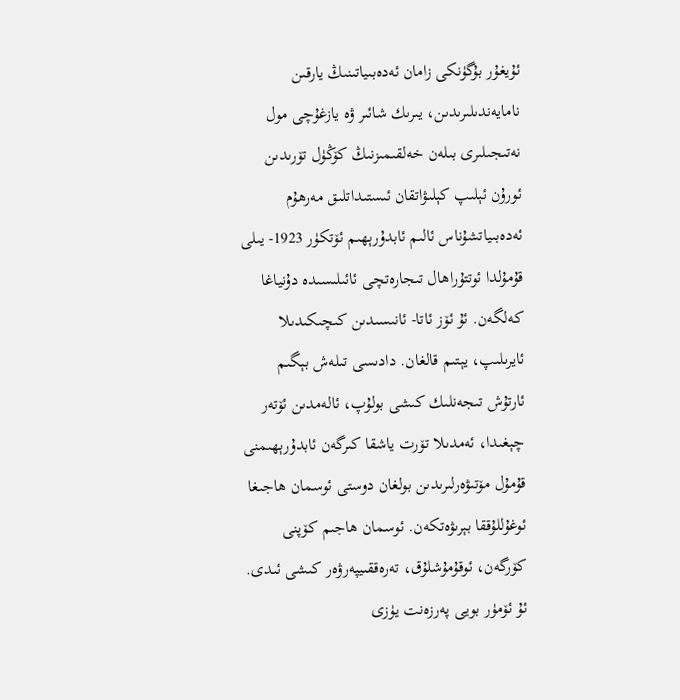ئۇيغۇر بۇگۈنكى زامان ئەدەبىياتىنىڭ يارقىن نامايەندىلىرىدىن، يىرىك شائىر ۋە يازغۇچى مول نەتىجىلىرى بىلەن خەلقىمىزنىڭ كۆڭۈل تۆرىدىن ئورۇن ئېلىپ كېلىۋاتقان ئىستىداتلىق مەرھۇم ئەدەبىياتشۇناس ئالىم ئابدۇرېھىم ئۆتكۈر 1923- يىلى قۇمۇلدا ئوتتۇراھال تىجارەتچى ئائىلىسىدە دۇنياغا كەلگەن. ئۇ ئۆز ئاتا- ئانىسىدىن كىچىكىدىلا ئايرىلىپ، يېتىم قالغان. دادىسى تىلەش بېگىم ئارتۇش تىجەنلىك كىشى بولۇپ، ئالەمدىن ئۆتەر چېغىدا، ئەمدىلا تۆرت ياشقا كىرگەن ئابدۇرېھىمنى قۇمۇل مۆتىۋەرلىرىدىن بولغان دوستى ئوسمان ھاجىغا ئوغۇللۇققا بېرىۋەتكەن. ئوسمان ھاجىم كۆپنى كۆرگەن، ئوقۇمۇشلۇق، تەرەققىيپەرۋەر كىشى ئىدى. ئۇ ئۆمۈر بويى پەرزەنت يۈزى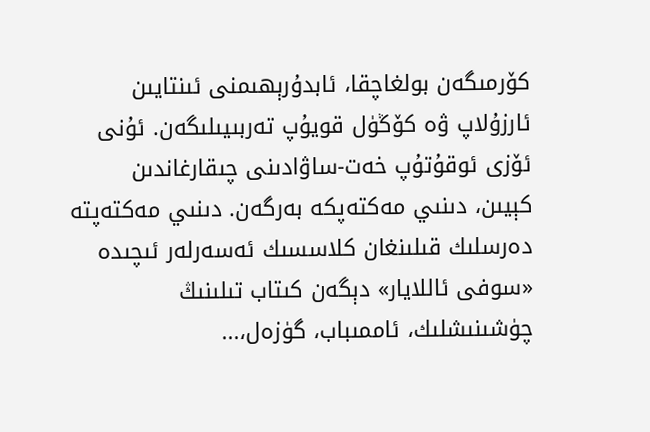كۆرمىگەن بولغاچقا، ئابدۇرېھىمنى ئىنتايىن ئارزۇلاپ ۋە كۆڭۈل قويۇپ تەربىيىلىگەن. ئۇنى ئۆزى ئوقۇتۇپ خەت-ساۋادىنى چىقارغاندىن كېيىن، دىنىي مەكتەپكە بەرگەن. دىنىي مەكتەپتە دەرسلىك قىلىنغان كلاسسىك ئەسەرلەر ئىچىدە «سوڧى ئاللايار» دېگەن كىتاب تىلىنىڭ چۈشىنىشلىك، ئاممىباب، گۈزەل،...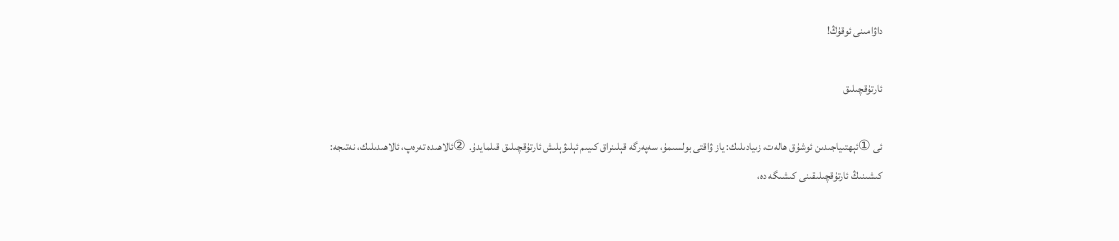داۋامىنى ئوقۇڭ!

ئارتۇقچىلىق

ئى ①ئېھتىياجىدىن ئوشۇق ھالەت، زىيادىلىك: ياز ۋاقتى بولسىمۇ، سەپەرگە قېلىنراق كىيىم ئېلىۋېلىش ئارتۇقچىلىق قىلمايدۇ. ②ئالاھىدە تەرەپ، ئالاھىدىلىك، نەتىجە: كىشىنىڭ ئارتۇقچىلىقىنى كىشىگە دە،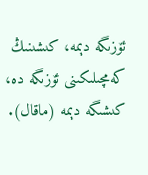ئۆزىگە دېمە، كىشىنىڭ كەمچىلىكىنى ئۆزىگە دە، كىشىگە دېمە (ماقال).